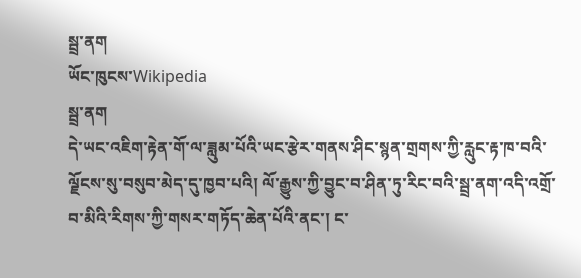སྦྲ་ནག
ཡོང་ཁུངས་Wikipedia
སྦྲ་ནག
དེ་ཡང་འཇིག་རྟེན་གོ་ལ་ཟླུམ་པོའི་ཡང་རྩེར་གནས་ཤིང་སྙན་གྲགས་ཀྱི་རླུང་རྟ་ཁ་བའི་ལྗོངས་སུ་བསུབ་མེད་དུ་ཁྱབ་པའི། ལོ་རྒྱུས་ཀྱི་བྱུང་བ་ཤིན་ཏུ་རིང་བའི་སྦྲ་ནག་འདི་འགྲོ་བ་མིའི་རིགས་ཀྱི་གསར་གཏོད་ཆེན་པོའི་ནང་། ང་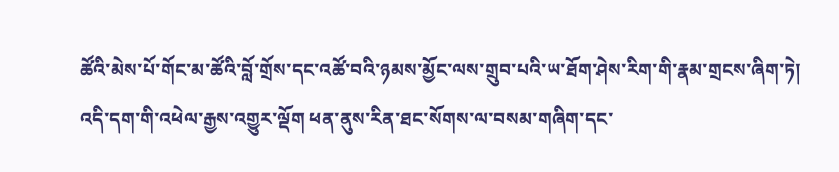ཚོའི་མེས་པོ་གོང་མ་ཚོའི་བློ་གྲོས་དང་འཚོ་བའི་ཉམས་མྱོང་ལས་གྲུབ་པའི་ཡ་ཐོག་ཤེས་རིག་གི་རྣམ་གྲངས་ཞིག་ཏེ། འདི་དག་གི་འཕེལ་རྒྱས་འགྱུར་ལྡོག ཕན་ནུས་རིན་ཐང་སོགས་ལ་བསམ་གཞིག་དང་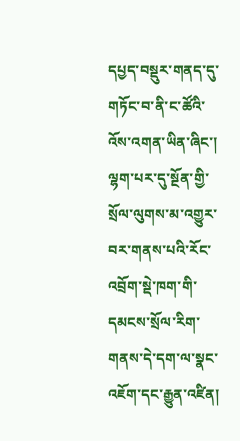དཔྱད་བསྡུར་གནད་དུ་གཏོང་བ་ནི་ང་ཚོའི་འོས་འགན་ཡིན་ཞིང་། ལྷག་པར་དུ་སྔོན་གྱི་སྲོལ་ལུགས་མ་འགྱུར་བར་གནས་པའི་རོང་འབྲོག་སྡེ་ཁག་གི་དམངས་སྲོལ་རིག་གནས་དེ་དག་ལ་སྣང་འཇོག་དང་རྒྱུན་འཛིན།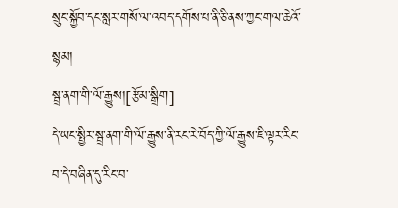སྲུང་སྐྱོབ་དང་སླར་གསོ་ལ་འབད་དགོས་པ་ནི་ཅི་ནས་ཀྱང་གལ་ཆེའོ་སྙམ།
སྦྲ་ནག་གི་ལོ་རྒྱུས།[རྩོམ་སྒྲིག]
དེ་ཡང་སྤྱིར་སྦྲ་ནག་གི་ལོ་རྒྱུས་ནི་རང་རེ་བོད་ཀྱི་ལོ་རྒྱུས་ཇི་ལྟར་རིང་བ་དེ་བཞིན་དུ་རིང་བ་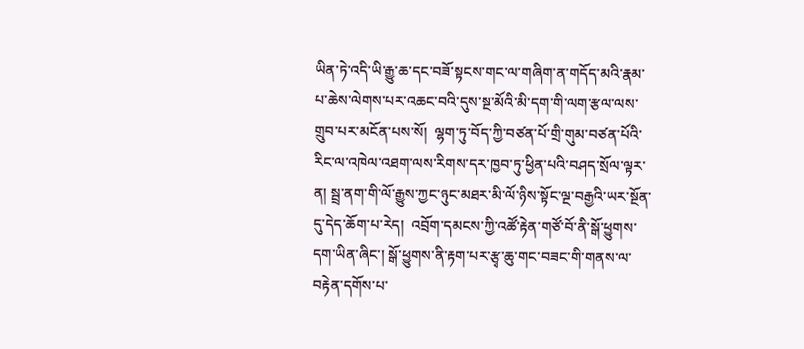ཡིན་ཏེ་འདི་ཡི་རྒྱུ་ཆ་དང་བཟོ་སྟངས་གང་ལ་གཞིག་ན་གདོད་མའི་རྣམ་པ་ཆེས་ལེགས་པར་འཆང་བའི་དུས་སྔ་མོའི་མི་དག་གི་ལག་རྩལ་ལས་གྲུབ་པར་མངོན་པས་སོ།  ལྷག་ཏུ་བོད་ཀྱི་བཙན་པོ་གྲི་གུམ་བཙན་པོའི་རིང་ལ་འཁེལ་འཐག་ལས་རིགས་དར་ཁྱབ་ཏུ་ཕྱིན་པའི་བཤད་སྲོལ་ལྟར་ན། སྦྲ་ནག་གི་ལོ་རྒྱུས་ཀྱང་ཉུང་མཐར་མི་ལོ་ཉིས་སྟོང་ལྔ་བརྒྱའི་ཡར་སྔོན་དུ་དེད་ཆོག་པ་རེད།  འབྲོག་དམངས་ཀྱི་འཚོ་རྟེན་གཙོ་བོ་ནི་སྒོ་ཕྱུགས་དག་ཡིན་ཞིང་། སྒོ་ཕྱུགས་ནི་རྟག་པར་རྩྭ་ཆུ་གང་བཟང་གི་གནས་ལ་བརྟེན་དགོས་པ་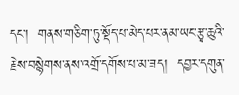དང་།  གནས་གཅིག་ཏུ་སྡོད་པ་མེད་པར་ནམ་ཡང་རྩྭ་ཆུའི་རྗེས་བསྙེགས་ནས་འགྲོ་དགོས་པ་མ་ཟད།  དབྱར་དགུན་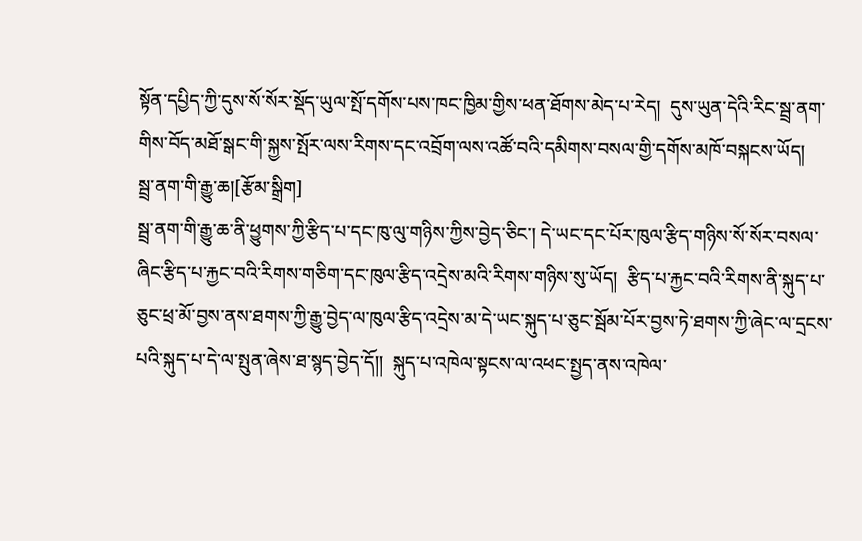སྟོན་དཔྱིད་ཀྱི་དུས་སོ་སོར་སྡོད་ཡུལ་སྤོ་དགོས་པས་ཁང་ཁྱིམ་གྱིས་ཕན་ཐོགས་མེད་པ་རེད།  དུས་ཡུན་དེའི་རིང་སྦྲ་ནག་གིས་བོད་མཐོ་སྒང་གི་སྐྱས་སྤོར་ལས་རིགས་དང་འབྲོག་ལས་འཚོ་བའི་དམིགས་བསལ་གྱི་དགོས་མཁོ་བསྐངས་ཡོད།
སྦྲ་ནག་གི་རྒྱུ་ཆ།[རྩོམ་སྒྲིག]
སྦྲ་ནག་གི་རྒྱུ་ཆ་ནི་ཕྱུགས་ཀྱི་རྩིད་པ་དང་ཁུ་ལུ་གཉིས་ཀྱིས་བྱེད་ཅིང་། དེ་ཡང་དང་པོར་ཁུལ་རྩིད་གཉིས་སོ་སོར་བསལ་ཞིང་རྩིད་པ་རྐྱང་བའི་རིགས་གཅིག་དང་ཁུལ་རྩིད་འདྲེས་མའི་རིགས་གཉིས་སུ་ཡོད།  རྩིད་པ་རྐྱང་བའི་རིགས་ནི་སྐུད་པ་ཅུང་ཕྲ་མོ་བྱས་ནས་ཐགས་ཀྱི་རྒྱུ་བྱེད་ལ་ཁུལ་རྩིད་འདྲེས་མ་དེ་ཡང་སྐུད་པ་ཅུང་སྦོམ་པོར་བྱས་ཏེ་ཐགས་ཀྱི་ཞེང་ལ་དྲངས་པའི་སྐུད་པ་དེ་ལ་སྤུན་ཞེས་ཐ་སྙད་བྱེད་དོ།།  སྐུད་པ་འཁེལ་སྟངས་ལ་འཕང་སྤྱད་ནས་འཁེལ་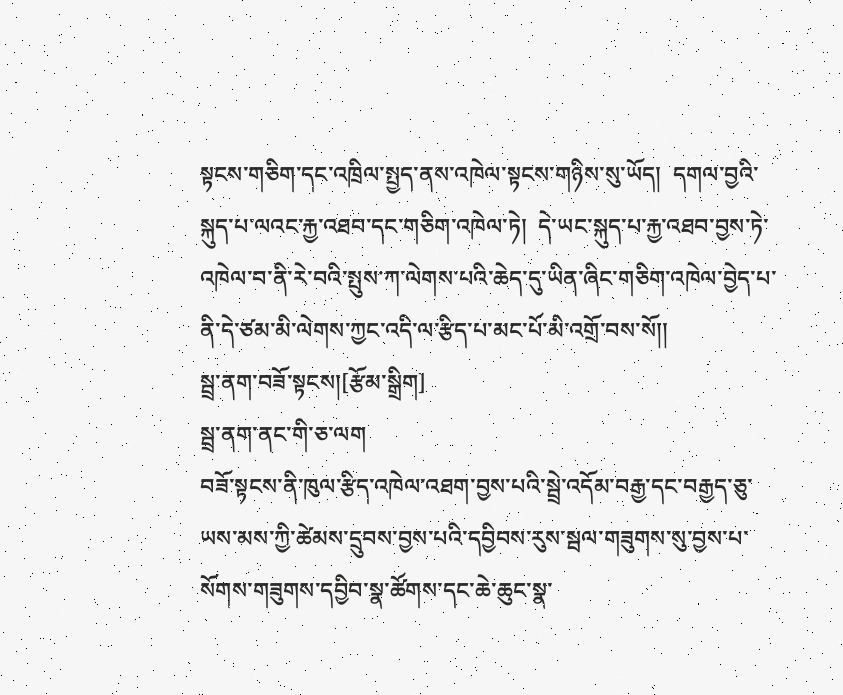སྟངས་གཅིག་དང་འཁྲིལ་སྤྱད་ནས་འཁེལ་སྟངས་གཉིས་སུ་ཡོད།  དགལ་བྱའི་སྐུད་པ་ལའང་རྐྱ་འཐབ་དང་གཅིག་འཁེལ་ཏེ།  དེ་ཡང་སྐུད་པ་རྐྱ་འཐབ་བྱས་ཏེ་འཁེལ་བ་ནི་རེ་བའི་སྤུས་ཀ་ལེགས་པའི་ཆེད་དུ་ཡིན་ཞིང་གཅིག་འཁེལ་བྱེད་པ་ནི་དེ་ཙམ་མི་ལེགས་ཀྱང་འདི་ལ་རྩིད་པ་མང་པོ་མི་འགྲོ་བས་སོ།།
སྦྲ་ནག་བཟོ་སྟངས།[རྩོམ་སྒྲིག]
སྦྲ་ནག་ནང་གི་ཅ་ལག
བཟོ་སྟངས་ནི་ཁུལ་རྩིད་འཁེལ་འཐག་བྱས་པའི་སྦྲེ་འདོམ་བརྒྱ་དང་བརྒྱད་ཅུ་ཡས་མས་ཀྱི་ཚེམས་དྲུབས་བྱས་པའི་དབྱིབས་རུས་སྦལ་གཟུགས་སུ་བྱས་པ་སོགས་གཟུགས་དབྱིབ་སྣ་ཚོགས་དང་ཆེ་ཆུང་སྣ་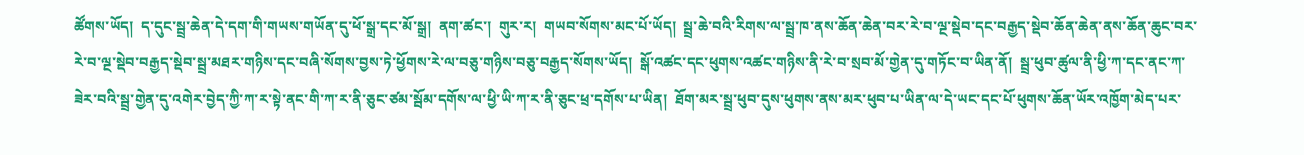ཚོགས་ཡོད།  ད་དུང་སྦྲ་ཆེན་དེ་དག་གི་གཡས་གཡོན་དུ་ཕོ་སྒྲ་དང་མོ་སྒྲ།  ནག་ཚང་།  གུར་ར།  གཡབ་སོགས་མང་པོ་ཡོད།  སྦྲ་ཆེ་བའི་རིགས་ལ་སྦྲ་ཁ་ནས་ཆོན་ཆེན་བར་རེ་བ་ལྔ་སྡེབ་དང་བརྒྱད་སྡེབ་ཆོན་ཆེན་ནས་ཆོན་ཆུང་བར་རེ་བ་ལྔ་སྡེབ་བརྒྱད་སྡེབ་སྦྲ་མཐར་གཉིས་དང་བཞི་སོགས་བྱས་ཏེ་ཕྱོགས་རེ་ལ་བཅུ་གཉིས་བཅུ་བརྒྱད་སོགས་ཡོད།  སྒོ་འཚང་དང་ཕུགས་འཚང་གཉིས་ནི་རེ་བ་སྲབ་མོ་གྱེན་དུ་གཏོང་བ་ཡིན་ནོ།  སྦྲ་ཕུབ་ཚུལ་ནི་ཕྱི་ཀ་དང་ནང་ཀ་ཟེར་བའི་སྦྲ་གྱེན་དུ་འགེར་བྱེད་ཀྱི་ཀ་ར་སྟེ་ནང་གི་ཀ་ར་ནི་ཅུང་ཙམ་སྦོམ་དགོས་ལ་ཕྱི་ཡི་ཀ་ར་ནི་ཅུང་ཕྲ་དགོས་པ་ཡིན།  ཐོག་མར་སྦྲ་ཕུབ་དུས་ཕུགས་ནས་མར་ཕུབ་པ་ཡིན་ལ་དེ་ཡང་དང་པོ་ཕུགས་ཆོན་ཡོར་འཁྱོག་མེད་པར་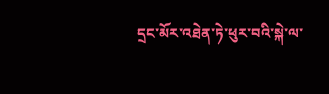དྲང་མོར་འཐེན་ཏེ་ཕུར་བའི་སྐེ་ལ་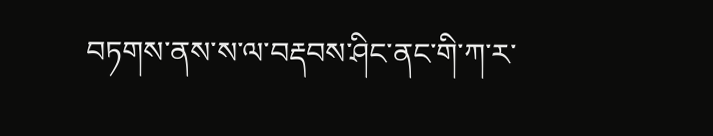བཏགས་ནས་ས་ལ་བརྡབས་ཤིང་ནང་གི་ཀ་ར་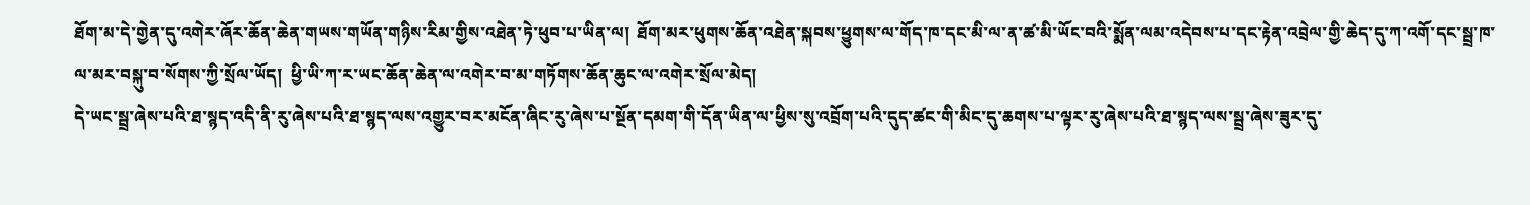ཐོག་མ་དེ་གྱེན་དུ་འགེར་ཞོར་ཆོན་ཆེན་གཡས་གཡོན་གཉིས་རིམ་གྱིས་འཐེན་ཏེ་ཕུབ་པ་ཡིན་ལ།  ཐོག་མར་ཕུགས་ཆོན་འཐེན་སྐབས་ཕྱུགས་ལ་གོད་ཁ་དང་མི་ལ་ན་ཚ་མི་ཡོང་བའི་སྨོན་ལམ་འདེབས་པ་དང་རྟེན་འབྲེལ་གྱི་ཆེད་དུ་ཀ་འགོ་དང་སྦྲ་ཁ་ལ་མར་བསྐུ་བ་སོགས་ཀྱི་སྲོལ་ཡོད།  ཕྱི་ཡི་ཀ་ར་ཡང་ཆོན་ཆེན་ལ་འགེར་བ་མ་གཏོགས་ཆོན་ཆུང་ལ་འགེར་སྲོལ་མེད།
དེ་ཡང་སྦྲ་ཞེས་པའི་ཐ་སྙད་འདི་ནི་རུ་ཞེས་པའི་ཐ་སྙད་ལས་འགྱུར་བར་མངོན་ཞིང་རུ་ཞེས་པ་སྔོན་དམག་གི་དོན་ཡིན་ལ་ཕྱིས་སུ་འབྲོག་པའི་དུད་ཚང་གི་མིང་དུ་ཆགས་པ་ལྟར་རུ་ཞེས་པའི་ཐ་སྙད་ལས་སྦྲ་ཞེས་ཟུར་དུ་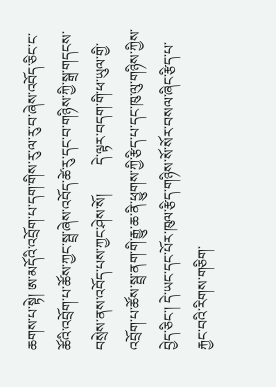ཆགས་པ་སྟེ། ཨ་མདོའི་འབྲོག་པ་དག་གིས་རུ་ལ་རུ་བ་ཞེས་འབོད་ཅིང་ང་ཚོའི་འབྲོག་པ་ཚོས་ཀྱང་སྦྲ་ཞེས་འབོད་ཚེ་རུ་དང་བ་གཉིས་ཀྱི་སྒྲ་གདངས་བསྲེས་ནས་འབོད་པས་ཀྱང་ཤེས་སོ།        དེ་ལྟར་བདག་གི་ཕ་ཡུལ་གྱི་འབྲོག་པ་ཚོས་སྦྲ་ནག་གི་རྒྱུ་ཆ་ནི་ཕྱུགས་ཀྱི་རྩིད་པ་དང་ཁུ་ལུ་གཉིས་ཀྱིས་བྱེད་ཅིང་། དེ་ཡང་དང་པོར་ཁུལ་རྩིད་གཉིས་སོ་སོར་བསལ་ཞིང་རྩིད་པ་རྐྱང་བའི་རིགས་གཅིག་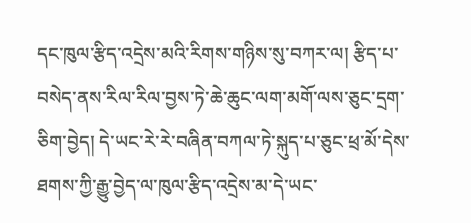དང་ཁུལ་རྩིད་འདྲེས་མའི་རིགས་གཉིས་སུ་བཀར་ལ། རྩིད་པ་བསེད་ནས་རིལ་རིལ་བྱས་ཏེ་ཆེ་ཆུང་ལག་མགོ་ལས་ཅུང་དྲག་ཅིག་བྱེད། དེ་ཡང་རེ་རེ་བཞིན་བཀལ་ཏེ་སྐུད་པ་ཅུང་ཕྲ་མོ་དེས་ཐགས་ཀྱི་རྒྱུ་བྱེད་ལ་ཁུལ་རྩིད་འདྲེས་མ་དེ་ཡང་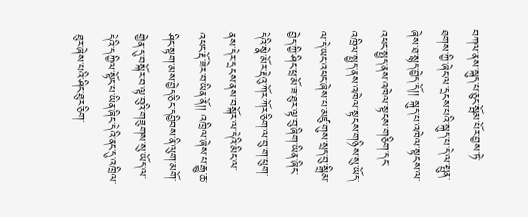བཀལ་ནས་སྐུད་པ་ཅུང་སྦོམ་པོར་བྱས་ཏེ་ཐགས་ཀྱི་ཞེང་ལ་དྲངས་པའི་སྐུད་པ་དེ་ལ་སྤུན་ཞེས་ཐ་སྙད་བྱེད་དོ།། སྐུད་པ་འཁེལ་སྟངས་ལ་འཕང་སྤྱད་ནས་འཁེལ་སྟངས་གཅིག་དང་འཁྲིལ་སྤྱད་ནས་འཁེལ་སྟངས་གཉིས་སུ་ཡོད་ལ་དེ་ཡང་འཕང་ཞེས་པ་མཛུ་གུས་སྲད་བུ་སྒྲིམ་བྱེད་ཀྱི་ཤིང་ཕྲ་མོ་ཟ་ཐུར་ལྟ་བུ་ཞིག་ཡིན་ཞིང་དེའི་སྣེ་མོར་རྡེའུ་ཀོར་ཀོར་ཅིག་ལ་བུ་ག་ཕུག་ནས་དེར་དྲངས་ནས་བསྐོར་ལ་དེའི་མིང་ལ་འཕང་རྡོ་ཟེར་བ་ཡིན་ནོ།། འཁྲིལ་ཞེས་པ་རྒྱུ་ཆ་ཤིང་སྟག་མས་བྱེད་ཅིང་དབྱིབས་ནི་ལུག་མགོ་གྱེན་དུ་བསྐོར་བ་ལྟ་བུའི་གཟུགས་སུ་ཡོད་ལ་དེའི་དཀྱིལ་སྟོང་པ་ཡིན་ཞིང་དེའི་ནང་དུ་འཁྲིལ་ཐུར་ཞེས་པའི་ཤིང་ཐུར་ཅིག་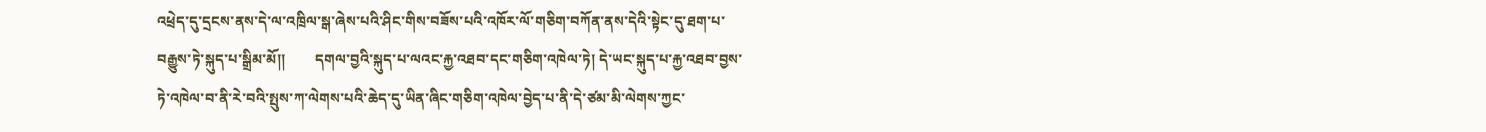འཕྲེད་དུ་དྲངས་ནས་དེ་ལ་འཁྲིལ་སྒ་ཞེས་པའི་ཤིང་གིས་བཟོས་པའི་འཁོར་ལོ་གཅིག་བཀོན་ནས་དེའི་སྟེང་དུ་ཐག་པ་བརྒྱུས་ཏེ་སྐུད་པ་སྒྲིམ་མོ།།        དགལ་བྱའི་སྐུད་པ་ལའང་རྐྱ་འཐབ་དང་གཅིག་འཁེལ་ཏེ། དེ་ཡང་སྐུད་པ་རྐྱ་འཐབ་བྱས་ཏེ་འཁེལ་བ་ནི་རེ་བའི་སྤུས་ཀ་ལེགས་པའི་ཆེད་དུ་ཡིན་ཞིང་གཅིག་འཁེལ་བྱེད་པ་ནི་དེ་ཙམ་མི་ལེགས་ཀྱང་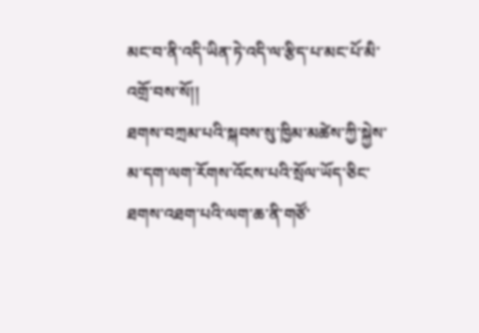མང་བ་ནི་འདི་ཡིན་ཏེ་འདི་ལ་རྩིད་པ་མང་པོ་མི་འགྲོ་བས་སོ།།
ཐགས་བཀྲམ་པའི་སྐབས་སུ་ཁྱིམ་མཚེས་ཀྱི་སྐྱེས་མ་དག་ལག་རོགས་འོངས་པའི་སྲོལ་ཡོད་ཅིང་ཐགས་འཐག་པའི་ལག་ཆ་ནི་གཙོ་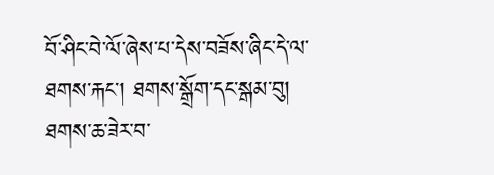བོ་ཤིང་བེ་ལོ་ཞེས་པ་དེས་བཟོས་ཞིང་དེ་ལ་ཐགས་རྐང་། ཐགས་སྒྲོག་དང་སྒམ་བུ། ཐགས་ཆ་ཟེར་བ་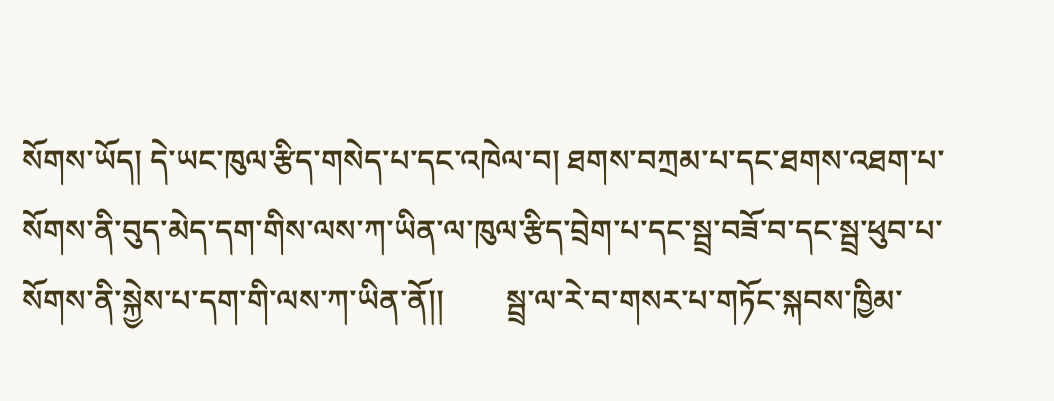སོགས་ཡོད། དེ་ཡང་ཁུལ་རྩིད་གསེད་པ་དང་འཁེལ་བ། ཐགས་བཀྲམ་པ་དང་ཐགས་འཐག་པ་སོགས་ནི་བུད་མེད་དག་གིས་ལས་ཀ་ཡིན་ལ་ཁུལ་རྩིད་བྲེག་པ་དང་སྦྲ་བཟོ་བ་དང་སྦྲ་ཕུབ་པ་སོགས་ནི་སྐྱེས་པ་དག་གི་ལས་ཀ་ཡིན་ནོ།།        སྦྲ་ལ་རེ་བ་གསར་པ་གཏོང་སྐབས་ཁྱིམ་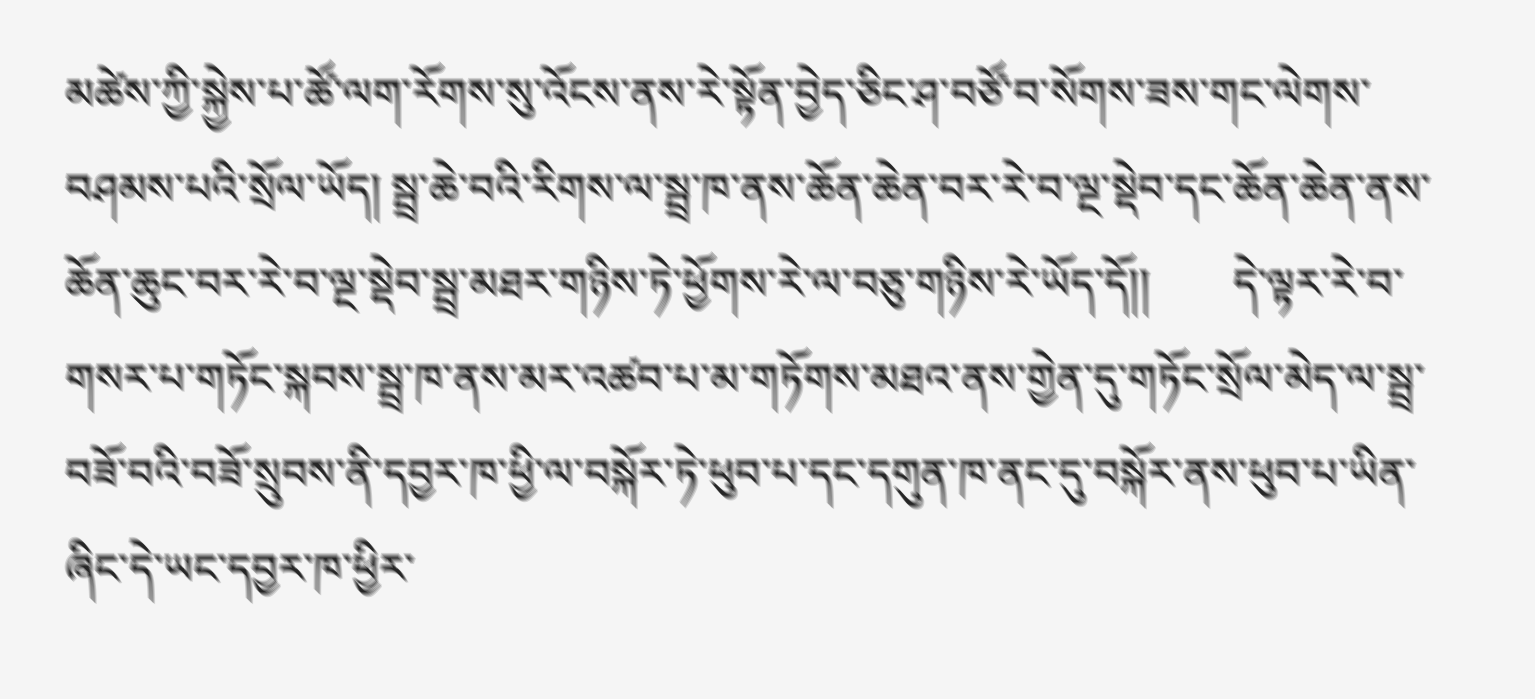མཚེས་ཀྱི་སྐྱེས་པ་ཚོ་ལག་རོགས་སུ་འོངས་ནས་རེ་སྟོན་བྱེད་ཅིང་ཤ་བཙོ་བ་སོགས་ཟས་གང་ལེགས་བཤམས་པའི་སྲོལ་ཡོད། སྦྲ་ཆེ་བའི་རིགས་ལ་སྦྲ་ཁ་ནས་ཆོན་ཆེན་བར་རེ་བ་ལྔ་སྡེབ་དང་ཆོན་ཆེན་ནས་ཆོན་ཆུང་བར་རེ་བ་ལྔ་སྡེབ་སྦྲ་མཐར་གཉིས་ཏེ་ཕྱོགས་རེ་ལ་བཅུ་གཉིས་རེ་ཡོད་དོ།།        དེ་ལྟར་རེ་བ་གསར་པ་གཏོང་སྐབས་སྦྲ་ཁ་ནས་མར་འཚབ་པ་མ་གཏོགས་མཐའ་ནས་གྱེན་དུ་གཏོང་སྲོལ་མེད་ལ་སྦྲ་བཟོ་བའི་བཟོ་སྲུབས་ནི་དབྱར་ཁ་ཕྱི་ལ་བསྐོར་ཏེ་ཕུབ་པ་དང་དགུན་ཁ་ནང་དུ་བསྐོར་ནས་ཕུབ་པ་ཡིན་ཞིང་དེ་ཡང་དབྱར་ཁ་ཕྱིར་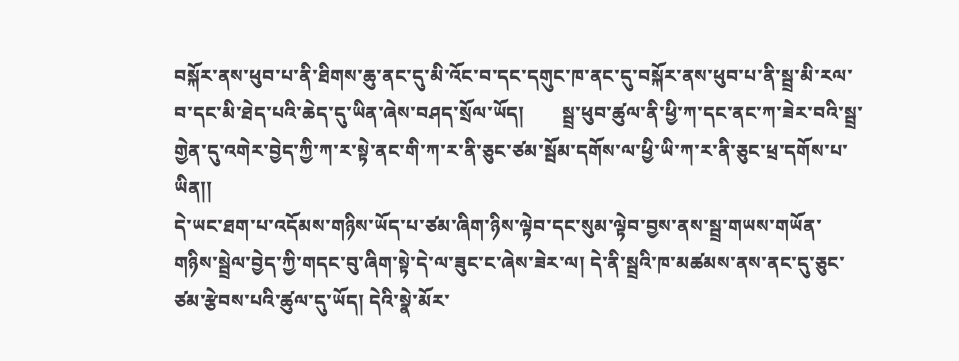བསྐོར་ནས་ཕུབ་པ་ནི་ཐིགས་ཆུ་ནང་དུ་མི་འོང་བ་དང་དགུང་ཁ་ནང་དུ་བསྐོར་ནས་ཕུབ་པ་ནི་སྦྲ་མི་རལ་བ་དང་མི་ཐེད་པའི་ཆེད་དུ་ཡིན་ཞེས་བཤད་སྲོལ་ཡོད།        སྦྲ་ཕུབ་ཚུལ་ནི་ཕྱི་ཀ་དང་ནང་ཀ་ཟེར་བའི་སྦྲ་གྱེན་དུ་འགེར་བྱེད་ཀྱི་ཀ་ར་སྟེ་ནང་གི་ཀ་ར་ནི་ཅུང་ཙམ་སྦོམ་དགོས་ལ་ཕྱི་ཡི་ཀ་ར་ནི་ཅུང་ཕྲ་དགོས་པ་ཡིན།།
དེ་ཡང་ཐག་པ་འདོམས་གཉིས་ཡོད་པ་ཙམ་ཞིག་ཉིས་ལྟེབ་དང་སུམ་ལྟེབ་བྱས་ནས་སྦྲ་གཡས་གཡོན་གཉིས་སྦྲེལ་བྱེད་ཀྱི་གདང་བུ་ཞིག་སྟེ་དེ་ལ་ཟུང་ང་ཞེས་ཟེར་ལ། དེ་ནི་སྦྲའི་ཁ་མཚམས་ནས་ནང་དུ་ཅུང་ཙམ་རྩེབས་པའི་ཚུལ་དུ་ཡོད། དེའི་སྣེ་མོར་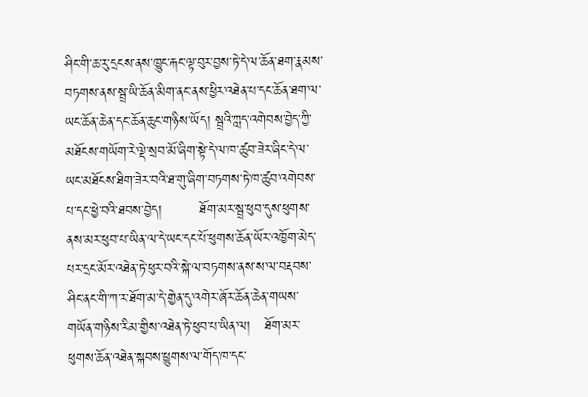ཤིང་གི་ཆ་རུ་དྲངས་ནས་ཁྱུང་རྐང་ལྟ་བུར་བྱས་ཏེ་དེ་ལ་ཆོན་ཐག་རྣམས་བཏགས་ནས་སྦྲ་ཡི་ཆོན་མིག་ནང་ནས་ཕྱིར་འཐེན་པ་དང་ཆོན་ཐག་ལ་ཡང་ཆོན་ཆེན་དང་ཆོན་ཆུང་གཉིས་ཡོད། སྦྲའི་ཀླད་འགེབས་བྱེད་ཀྱི་མཐོངས་གཡོག་རེ་ལྡེ་སྲབ་མོ་ཞིག་སྟེ་དེ་ལ་ཁ་ཚུབ་ཟེར་ཞིང་དེ་ལ་ཡང་མཐོངས་ཐིག་ཟེར་བའི་ཐ་གུ་ཞིག་བཏགས་ཏེ་ཁ་ཚུབ་འགེབས་པ་དང་ཕྱེ་བའི་ཐབས་བྱེད།        ཐོག་མར་སྦྲ་ཕུབ་དུས་ཕུགས་ནས་མར་ཕུབ་པ་ཡིན་ལ་དེ་ཡང་དང་པོ་ཕུགས་ཆོན་ཡོར་འཁྱོག་མེད་པར་དྲང་མོར་འཐེན་ཏེ་ཕུར་བའི་སྐེ་ལ་བཏགས་ནས་ས་ལ་བརྡབས་ཤིང་ནང་གི་ཀ་ར་ཐོག་མ་དེ་གྱེན་དུ་འགེར་ཞོར་ཆོན་ཆེན་གཡས་གཡོན་གཉིས་རིམ་གྱིས་འཐེན་ཏེ་ཕུབ་པ་ཡིན་ལ།   ཐོག་མར་ཕུགས་ཆོན་འཐེན་སྐབས་ཕྱུགས་ལ་གོད་ཁ་དང་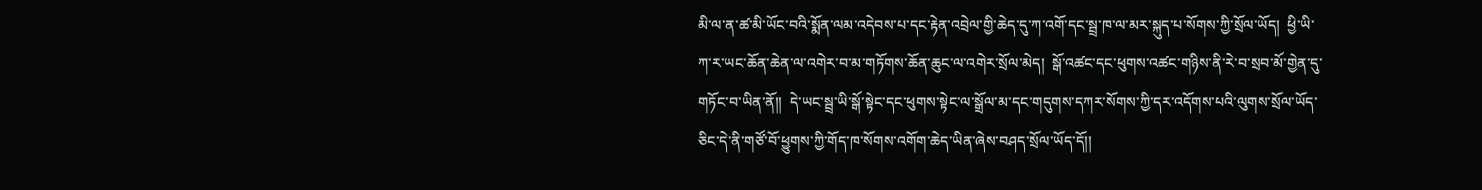མི་ལ་ན་ཚ་མི་ཡོང་བའི་སྨོན་ལམ་འདེབས་པ་དང་རྟེན་འབྲེལ་གྱི་ཆེད་དུ་ཀ་འགོ་དང་སྦྲ་ཁ་ལ་མར་སྐུད་པ་སོགས་ཀྱི་སྲོལ་ཡོད།  ཕྱི་ཡི་ཀ་ར་ཡང་ཆོན་ཆེན་ལ་འགེར་བ་མ་གཏོགས་ཆོན་ཆུང་ལ་འགེར་སྲོལ་མེད།  སྒོ་འཚང་དང་ཕུགས་འཚང་གཉིས་ནི་རེ་བ་སྲབ་མོ་གྱེན་དུ་གཏོང་བ་ཡིན་ནོ།།  དེ་ཡང་སྦྲ་ཡི་སྒོ་སྟེང་དང་ཕུགས་སྟེང་ལ་སྒྲོལ་མ་དང་གདུགས་དཀར་སོགས་ཀྱི་དར་འདོགས་པའི་ལུགས་སྲོལ་ཡོད་ཅིང་དེ་ནི་གཙོ་བོ་ཕྱུགས་ཀྱི་གོད་ཁ་སོགས་འགོག་ཆེད་ཡིན་ཞེས་བཤད་སྲོལ་ཡོད་དོ།།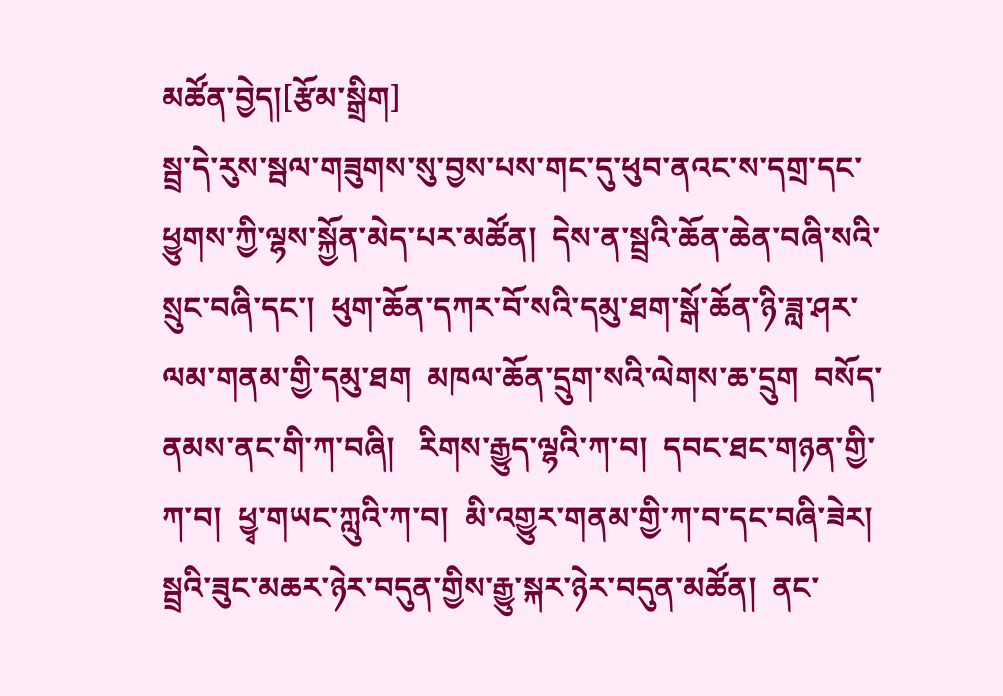མཚོན་བྱེད།[རྩོམ་སྒྲིག]
སྦྲ་དེ་རུས་སྦལ་གཟུགས་སུ་བྱས་པས་གང་དུ་ཕུབ་ནའང་ས་དགྲ་དང་ཕྱུགས་ཀྱི་ལྷས་སྐྱོན་མེད་པར་མཚོན།  དེས་ན་སྦྲའི་ཆོན་ཆེན་བཞི་སའི་སྲུང་བཞི་དང་།  ཕུག་ཆོན་དཀར་བོ་སའི་དམུ་ཐག་སྒོ་ཆོན་ཉི་ཟླ་ཤར་ལམ་གནམ་གྱི་དམུ་ཐག  མཁལ་ཆོན་དྲུག་སའི་ལེགས་ཆ་དྲུག  བསོད་ནམས་ནང་གི་ཀ་བཞི།   རིགས་རྒྱུད་ལྷའི་ཀ་བ།  དབང་ཐང་གཉན་གྱི་ཀ་བ།  ཕྱྭ་གཡང་ཀླུའི་ཀ་བ།  མི་འགྱུར་གནམ་གྱི་ཀ་བ་དང་བཞི་ཟེར།  སྦྲའི་ཟུང་མཆར་ཉེར་བདུན་གྱིས་རྒྱུ་སྐར་ཉེར་བདུན་མཚོན།  ནང་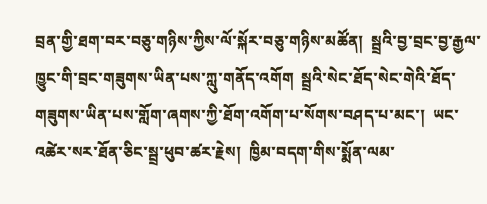བྲན་གྱི་ཐག་བར་བཅུ་གཉིས་ཀྱིས་ལོ་སྐོར་བཅུ་གཉིས་མཚོན།  སྦྲའི་བྱ་བྲང་བྱ་རྒྱལ་ཁྱུང་གི་བྲང་གཟུགས་ཡིན་པས་ཀླུ་གནོད་འགོག  སྦྲའི་སེང་ཐོད་སེང་གེའི་ཐོད་གཟུགས་ཡིན་པས་གློག་ཞགས་ཀྱི་ཐོག་འགོག་པ་སོགས་བཤད་པ་མང་།  ཡང་འཚེར་སར་ཐོན་ཅིང་སྦྲ་ཕུབ་ཚར་རྗེས།  ཁྱིམ་བདག་གིས་སྨོན་ལམ་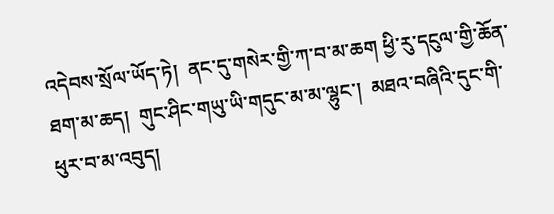འདེབས་སྲོལ་ཡོད་ཏེ།  ནང་དུ་གསེར་གྱི་ཀ་བ་མ་ཆག ཕྱི་རུ་དངུལ་གྱི་ཆོན་ཐག་མ་ཆད།  གུང་ཤིང་གཡུ་ཡི་གདུང་མ་མ་ལྷུང་།  མཐའ་བཞིའི་དུང་གི་ཕུར་བ་མ་འབུད།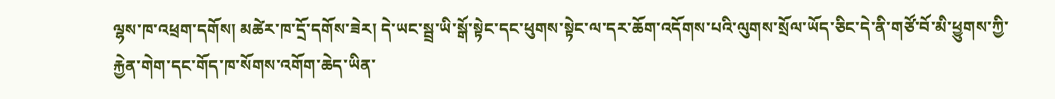ལྷས་ཁ་འཕྲག་དགོས། མཚེར་ཁ་དྲོ་དགོས་ཟེར། དེ་ཡང་སྦྲ་ཡི་སྒོ་སྟེང་དང་ཕུགས་སྟེང་ལ་དར་ཆོག་འདོགས་པའི་ལུགས་སྲོལ་ཡོད་ཅིང་དེ་ནི་གཙོ་བོ་མི་ཕྱུགས་ཀྱི་རྐྱེན་གེག་དང་གོད་ཁ་སོགས་འགོག་ཆེད་ཡིན་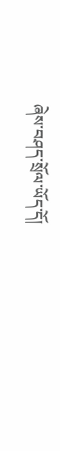ཞེས་བཤད་སྲོལ་ཡོད་དོ།